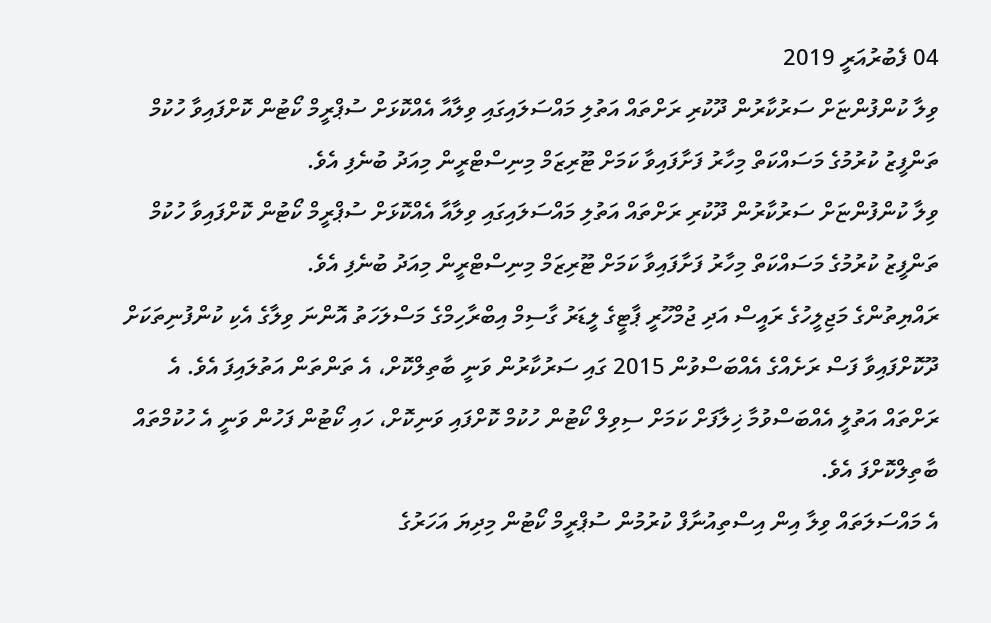04 ފެބުރުއަރީ 2019
ވިލާ ކުންފުންޏަށް ސަރުކާރުން ދޫކުރި ރަށްތައް އަތުލި މައްސަލައިގައި ވިލާއާ އެއްކޮޅަށް ސުޕްރީމް ކޯޓުން ކޮށްފައިވާ ހުކުމް ތަންފީޒު ކުރުމުގެ މަސައްކަތް މިހާރު ފަށާފައިވާ ކަމަށް ޓޫރިޒަމް މިނިސްޓްރީން މިއަދު ބުނެފި އެވެ.
ވިލާ ކުންފުންޏަށް ސަރުކާރުން ދޫކުރި ރަށްތައް އަތުލި މައްސަލައިގައި ވިލާއާ އެއްކޮޅަށް ސުޕްރީމް ކޯޓުން ކޮށްފައިވާ ހުކުމް ތަންފީޒު ކުރުމުގެ މަސައްކަތް މިހާރު ފަށާފައިވާ ކަމަށް ޓޫރިޒަމް މިނިސްޓްރީން މިއަދު ބުނެފި އެވެ.
ރައްޔިތުންގެ މަޖިލީހުގެ ރައީސް އަދި ޖުމްހޫރީ ޕާޓީގެ ލީޑަރު ގާސިމް އިބްރާހިމްގެ މަސްލަހަތު އޮންނަ ވިލާގެ އެކި ކުންފުނިތަކަށް ދޫކޮށްފައިވާ ފަސް ރަށެއްގެ އެއްބަސްވުން 2015 ގައި ސަރުކާރުން ވަނީ ބާތިލްކޮށް، އެ ތަންތަން އަތުލައިފަ އެވެ. އެ ރަށްތައް އަތުލީ އެއްބަސްވުމާ ޚިލާފަށް ކަމަށް ސިވިލް ކޯޓުން ހުކުމް ކޮށްފައި ވަނިކޮށް، ހައި ކޯޓުން ފަހުން ވަނީ އެ ހުކުމްތައް ބާތިލްކޮށްފަ އެވެ.
އެ މައްސަލަތައް ވިލާ އިން އިސްތިއުނާފް ކުރުމުން ސުޕްރީމް ކޯޓުން މިދިޔަ އަހަރުގެ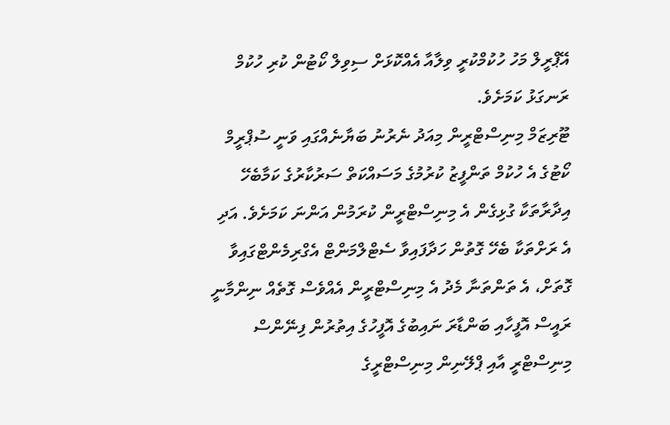އޭޕްރީލް މަހު ހުކުމްކުރީ ވިލާއާ އެއްކޮޅަށް ސިވިލް ކޯޓުން ކުރި ހުކުމް ރަނގަޅު ކަމަށެވެ.
ޓޫރިޒަމް މިނިސްޓްރީން މިއަދު ނެރުނު ބަޔާނެއްގައި ވަނީ ސުޕްރީމް ކޯޓުގެ އެ ހުކުމް ތަންފީޒު ކުރުމުގެ މަސައްކަތް ސަރުކާރުގެ ކަމާބެހޭ އިދާރާތަކާ ގުޅިގެން އެ މިނިސްޓްރީން ކުރަމުން އަންނަ ކަމަށެވެ. އަދި އެ ރަށްތަކާ ބެހޭ ގޮތުން ހަދާފައިވާ ސެޓްލްމަންޓް އެގްރިމެންޓްގައިވާ ގޮތަށް، އެ ތަންތަނާ މެދު އެ މިނިސްޓްރީން އެއްވެސް ގޮތެއް ނިންމާނީ ރައީސް އޮފީހާއި ބަންޑާރަ ނައިބުގެ އޮފީހުގެ އިތުރުން ފިނޭންސް މިނިސްޓްރީ އާއި ޕްލޭނިން މިނިސްޓްރީގެ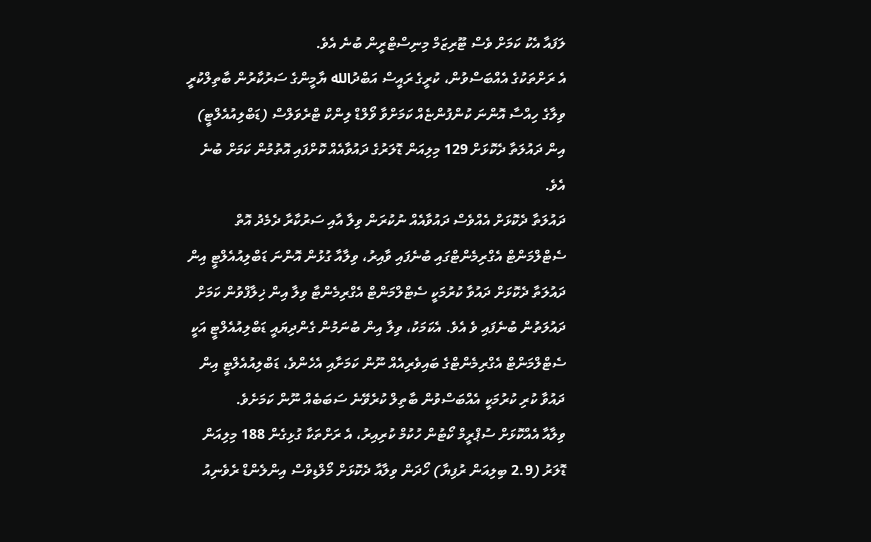ލަފައާ އެކު ކަމަށް ވެސް ޓޫރިޒަމް މިނިސްޓްރީން ބުނެ އެވެ.
އެ ރަށްތަކުގެ އެއްބަސްވުން، ކުރީގެ ރައީސް އަބްދުالله ޔާމީންގެ ސަރުކާރުން ބާތިލްކުރީ ވިލާގެ ހިއްސާ އޮންނަ ކުންފުންޏެއް ކަމަށްވާ ވޯލްޑް ލިންކް ޓްރެވަލްސް (ޑަބްލިއުއެލްޓީ) އިން ދައުލަތާ ދެކޮޅަށް 129 މިލިއަން ޑޮލަރުގެ ދައުވާއެއް ކޮށްފައި އޮތުމުން ކަމަށް ބުނެ އެވެ.
ދައުލަތާ ދެކޮޅަށް އެއްވެސް ދައުވާއެއް ނުކުރަން ވިލާ އާއި ސަރުކާރާ ދެމެދު އޮތް ސެޓްލްމަންޓް އެގްރިމެންޓްގައި ބުނެފައި ވާއިރު، ވިލާއާ ގުޅުން އޮންނަ ޑަބްލިއުއެލްޓީ އިން ދައުލަތާ ދެކޮޅަށް ދައުވާ ކުރުމަކީ ސެޓްލްމަންޓް އެގްރިމެންޓާ ވިލާ އިން ޚިލާފްވުން ކަމަށް ދައުލަތުން ބުނެފައި ވެ އެވެ. އެކަމަކު، ވިލާ އިން ބުނަމުން ގެންދިޔައީ ޑަބްލިއުއެލްޓީ އަކީ ސެޓްލްމަންޓް އެގްރިމެންޓްގެ ބައިވެރިއެއް ނޫން ކަމަށާއި އެހެންވެ، ޑަބްލިއުއެލްޓީ އިން ދައުވާ ކުރި ކުރުމަކީ އެއްބަސްވުން ބާތިލް ކުރެވޭނެ ސަބަބެއް ނޫން ކަމަށެވެ.
ވިލާއާ އެއްކޮޅަށް ސުޕްރީމް ކޯޓުން ހުކުމް ކުރިއިރު، އެ ރަށްތަކާ ގުޅިގެން 188 މިލިއަން ޑޮލަރު (2.9 ބިލިއަން ރުފިޔާ) ހޯދަން ވިލާއާ ދެކޮޅަށް މޯލްޑިވްސް އިންލެންޑް ރެވެނިއު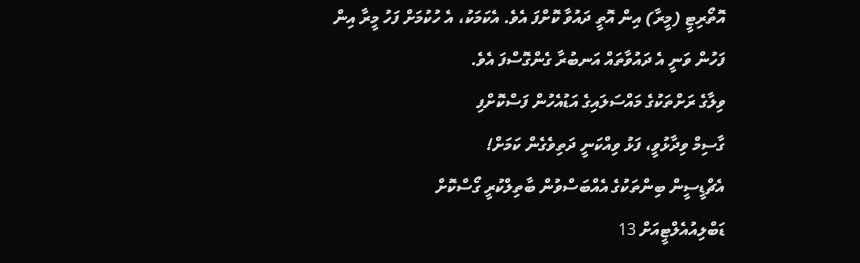އޮތޯރިޓީ (މީރާ) އިން އޮތީ ދައުވާ ކޮށްފަ އެވެ. އެކަމަކު، އެ ހުކުމަށް ފަހު މީރާ އިން ފަހުން ވަނީ އެ ދައުވާތައް އަނބުރާ ގެންގޮސްފަ އެވެ.
ވިލާގެ ރަށްތަކުގެ މައްސަލައިގެ އަޑުއެހުން ފަސްކޮށްފި
ގާސިމް ވިދާޅުވީ، ފަޅު ވިއްކަނީ ދަތިވެގެން ކަމަށް!
އެޗްޑީސީން ބިންތަކުގެ އެއްބަސްވުން ބާތިލްކުރީ ގޯސްކޮށް
ޑަބްލިއުއެލްޓީއަށް 13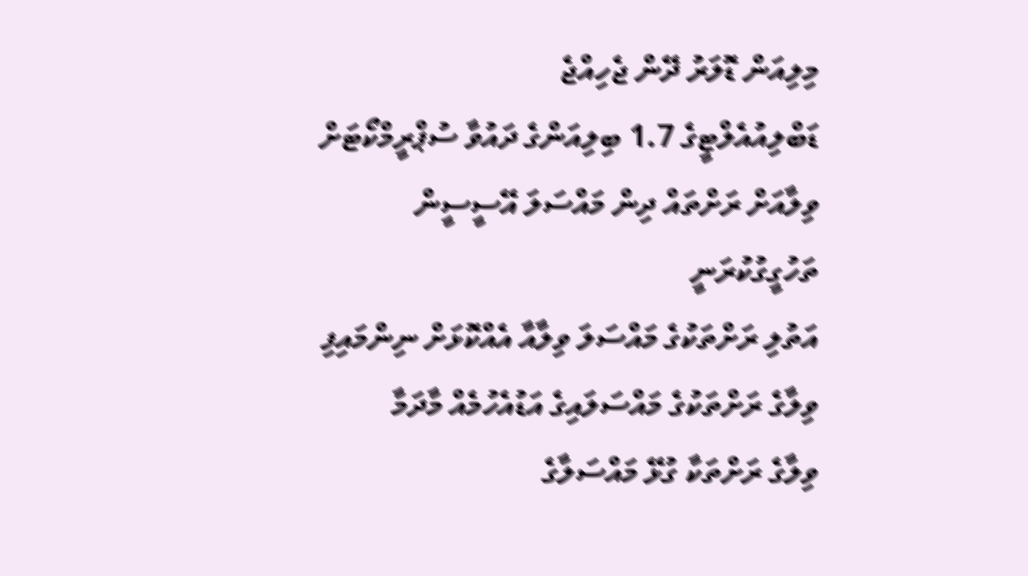މިލިއަން ޑޮލަރު ދޭން ޖެހިއްޖެ
ޑަބްލިއުއެލްޓީގެ 1.7 ބިލިއަންގެ ދައުވާ ސުޕްރީމްކޯޓަށް
ވިލާއަށް ރަށްތައް ދިން މައްސަލަ އޭސީސީން ތަހުގީގުކުރަނީ
އަތުލި ރަށްތަކުގެ މައްސަލަ ވިލާއާ އެއްކޮޅަށް ނިންމައިފި
ވިލާގެ ރަށްތަކުގެ މައްސަލައިގެ އަޑުއެހުމެއް މާދަމާ
ވިލާގެ ރަށްތަކާ ގުޅޭ މައްސަލާގެ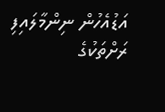އަޑުއެހުން ނިންމާލައިފި
ރަށްތަކުގެ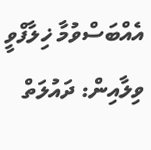އެއްބަސްވުމާ ޚިލާފްވީ ވިލާއިން: ދައުލަތް